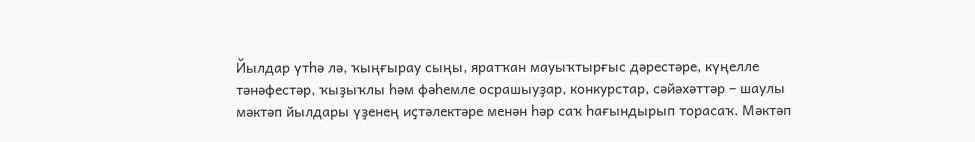Йылдар үтһә лә, ҡыңғырау сыңы, яратҡан мауыҡтырғыс дәрестәре, күңелле тәнәфестәр, ҡыҙыҡлы һәм фәһемле осрашыуҙар, конкурстар, сәйәхәттәр – шаулы мәктәп йылдары үҙенең иҫтәлектәре менән һәр саҡ һағындырып торасаҡ. Мәктәп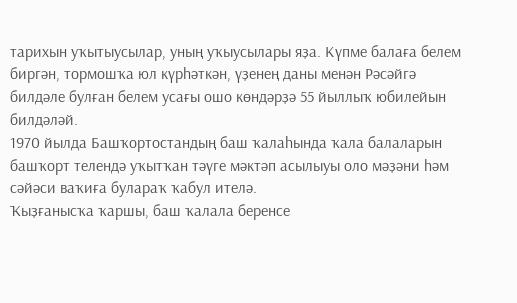тарихын уҡытыусылар, уның уҡыусылары яҙа. Күпме балаға белем биргән, тормошҡа юл күрһәткән, үҙенең даны менән Рәсәйгә билдәле булған белем усағы ошо көндәрҙә 55 йыллыҡ юбилейын билдәләй.
1970 йылда Башҡортостандың баш ҡалаһында ҡала балаларын башҡорт телендә уҡытҡан тәүге мәктәп асылыуы оло мәҙәни һәм сәйәси ваҡиға булараҡ ҡабул ителә.
Ҡыҙғанысҡа ҡаршы, баш ҡалала беренсе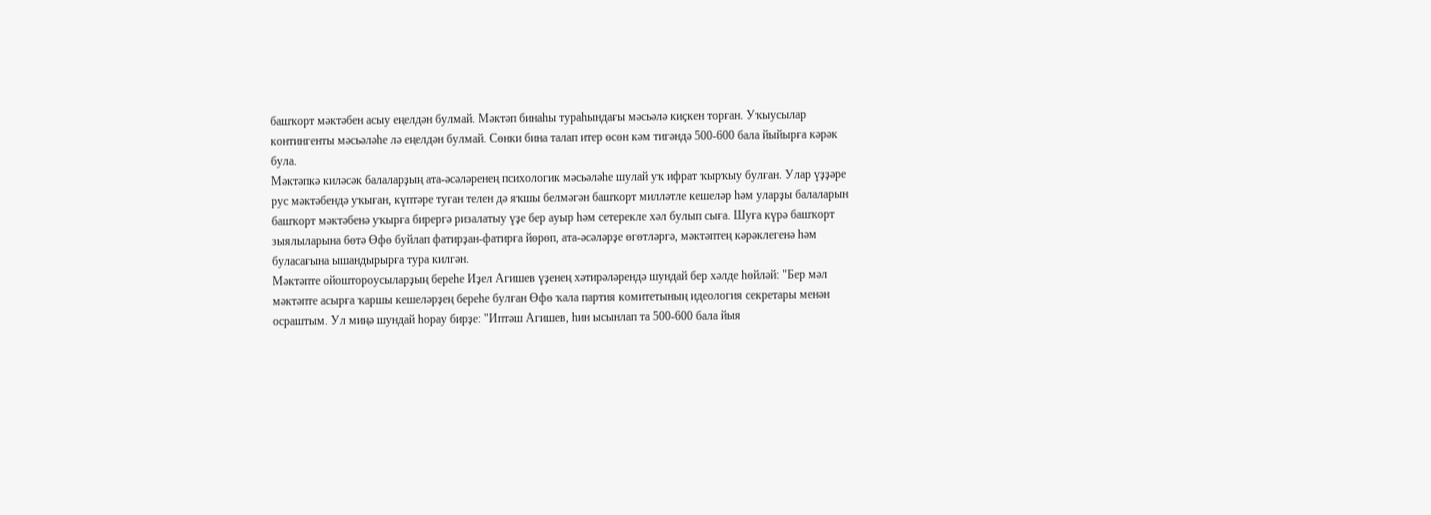башҡорт мәктәбен асыу еңелдән булмай. Мәктәп бинаһы тураһындағы мәсьәлә киҫкен торған. Уҡыусылар контингенты мәсьәләһе лә еңелдән булмай. Сөнки бина талап итер өсөн кәм тигәндә 500-600 бала йыйырға кәрәк була.
Мәктәпкә киләсәк балаларҙың ата-әсәләренең психологик мәсьәләһе шулай уҡ ифрат ҡырҡыу булған. Улар үҙҙәре рус мәктәбендә уҡыған, күптәре туған телен дә яҡшы белмәгән башҡорт милләтле кешеләр һәм уларҙы балаларын башҡорт мәктәбенә уҡырға бирергә ризалатыу үҙе бер ауыр һәм сетерекле хәл булып сыға. Шуға күрә башҡорт зыялыларына бөтә Өфө буйлап фатирҙан-фатирға йөрөп, ата-әсәләрҙе өгөтләргә, мәктәптең кәрәклегенә һәм буласағына ышандырырға тура килгән.
Мәктәпте ойоштороусыларҙың береһе Иҙел Агишев үҙенең хәтирәләрендә шундай бер хәлде һөйләй: "Бер мәл мәктәпте асырға ҡаршы кешеләрҙең береһе булған Өфө ҡала партия комитетының идеология секретары менән осраштым. Ул миңә шундай һорау бирҙе: "Иптәш Агишев, һин ысынлап та 500-600 бала йыя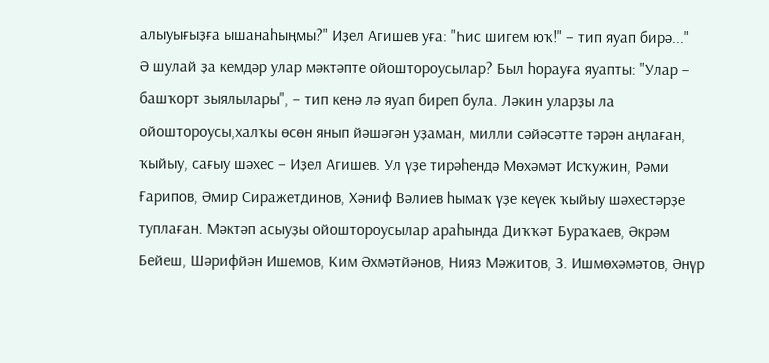алыуығыҙға ышанаһыңмы?" Иҙел Агишев уға: "Һис шигем юҡ!" – тип яуап бирә..."
Ә шулай ҙа кемдәр улар мәктәпте ойоштороусылар? Был һорауға яуапты: "Улар – башҡорт зыялылары", – тип кенә лә яуап биреп була. Ләкин уларҙы ла ойоштороусы,халҡы өсөн янып йәшәгән уҙаман, милли сәйәсәтте тәрән аңлаған, ҡыйыу, сағыу шәхес – Иҙел Агишев. Ул үҙе тирәһендә Мөхәмәт Исҡужин, Рәми Ғарипов, Әмир Сиражетдинов, Хәниф Вәлиев һымаҡ үҙе кеүек ҡыйыу шәхестәрҙе туплаған. Мәктәп асыуҙы ойоштороусылар араһында Диҡҡәт Бураҡаев, Әкрәм Бейеш, Шәрифйән Ишемов, Ким Әхмәтйәнов, Нияз Мәжитов, З. Ишмөхәмәтов, Әнүр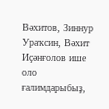Вәхитов, Зиннур Ураҡсин, Вәхит Иҫәнғолов ише оло ғалимдарыбыҙ,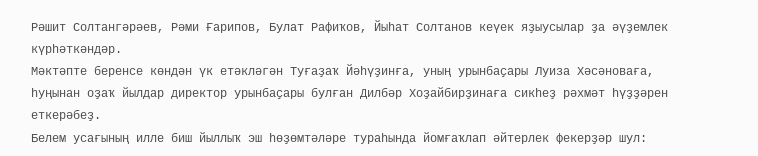Рәшит Солтангәрәев, Рәми Ғарипов, Булат Рафиҡов, Йыһат Солтанов кеүек яҙыусылар ҙа әүҙемлек күрһәткәндәр.
Мәктәпте беренсе көндән үк етәкләгән Туғаҙаҡ Йәһүҙинға, уның урынбаҫары Луиза Хәсәноваға, һуңынан оҙаҡ йылдар директор урынбаҫары булған Дилбәр Хоҙайбирҙинаға сикһеҙ рәхмәт һүҙҙәрен еткерәбеҙ.
Белем усағының илле биш йыллыҡ эш һөҙөмтәләре тураһында йомғаҡлап әйтерлек фекерҙәр шул: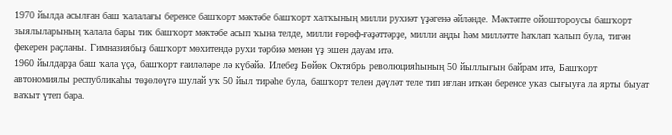1970 йылда асылған баш ҡалалағы беренсе башҡорт мәктәбе башҡорт халҡының милли рухиәт үҙәгенә әйләнде. Мәктәпте ойоштороусы башҡорт зыялыларының ҡалала бары тик башҡорт мәктәбе асып ҡына телде, милли ғөрөф-ғәҙәттәрҙе, милли аңды һәм милләтте һаҡлап ҡалып була, тигән фекерен раҫланы. Гимназиябыҙ башҡорт мөхитендә рухи тәрбиә менән үҙ эшен дауам итә.
1960 йылдарҙа баш ҡала үҫә, башҡорт ғаиләләре лә күбәйә. Илебеҙ Бөйөк Октябрь революцияһының 50 йыллығын байрам итә, Башҡорт автономиялы республикаһы төҙөлөүгә шулай уҡ 50 йыл тирәһе була, башҡорт телен дәүләт теле тип иғлан иткән беренсе указ сығыуға ла ярты быуат ваҡыт үтеп бара.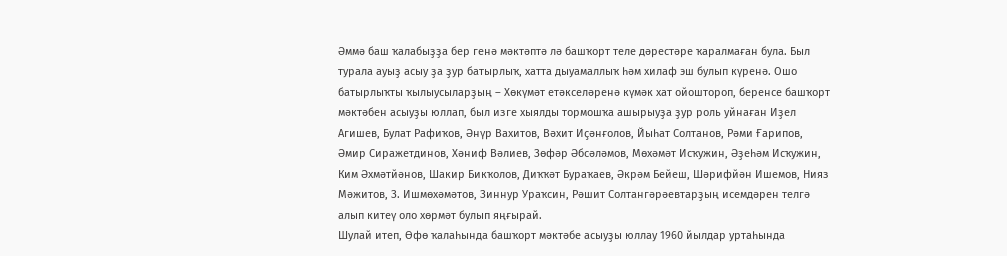Әммә баш ҡалабыҙҙа бер генә мәктәптә лә башҡорт теле дәрестәре ҡаралмаған була. Был турала ауыҙ асыу ҙа ҙур батырлыҡ, хатта дыуамаллыҡ һәм хилаф эш булып күренә. Ошо батырлыҡты ҡылыусыларҙың – Хөкүмәт етәкселәренә күмәк хат ойоштороп, беренсе башҡорт мәктәбен асыуҙы юллап, был изге хыялды тормошҡа ашырыуҙа ҙур роль уйнаған Иҙел Агишев, Булат Рафиҡов, Әнүр Вахитов, Вәхит Иҫәнғолов, Йыһат Солтанов, Рәми Ғарипов, Әмир Сиражетдинов, Хәниф Вәлиев, Зөфәр Әбсәләмов, Мөхәмәт Исҡужин, Әҙеһәм Исҡужин, Ким Әхмәтйәнов, Шакир Бикҡолов, Диҡҡәт Бураҡаев, Әкрәм Бейеш, Шәрифйән Ишемов, Нияз Мәжитов, З. Ишмөхәмәтов, Зиннур Ураҡсин, Рәшит Солтангәрәевтарҙың исемдәрен телгә алып китеү оло хөрмәт булып яңғырай.
Шулай итеп, Өфө ҡалаһында башҡорт мәктәбе асыуҙы юллау 1960 йылдар уртаһында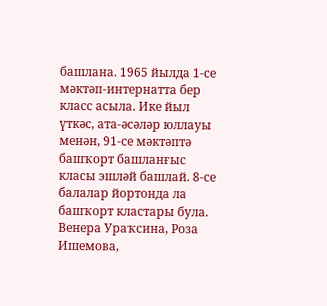башлана. 1965 йылда 1-се мәктәп-интернатта бер класс асыла. Ике йыл үткәс, ата-әсәләр юллауы менән, 91-се мәктәптә башҡорт башланғыс класы эшләй башлай. 8-се балалар йортонда ла башҡорт кластары була. Венера Ураҡсина, Роза Ишемова,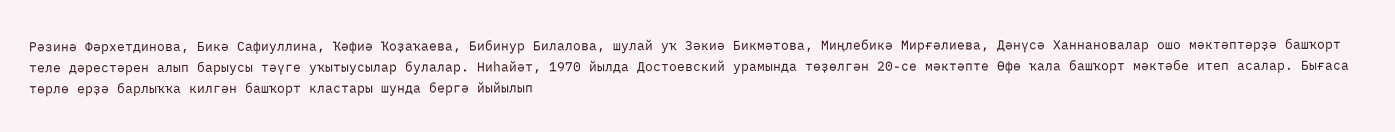Рәзинә Фәрхетдинова, Бикә Сафиуллина, Ҡәфиә Ҡоҙаҡаева, Бибинур Билалова, шулай уҡ Зәкиә Бикмәтова, Миңлебикә Мирғәлиева, Дәнүсә Ханнановалар ошо мәктәптәрҙә башҡорт теле дәрестәрен алып барыусы тәүге уҡытыусылар булалар. Ниһайәт, 1970 йылда Достоевский урамында төҙөлгән 20-се мәктәпте Өфө ҡала башҡорт мәктәбе итеп асалар. Бығаса төрлө ерҙә барлыҡҡа килгән башҡорт кластары шунда бергә йыйылып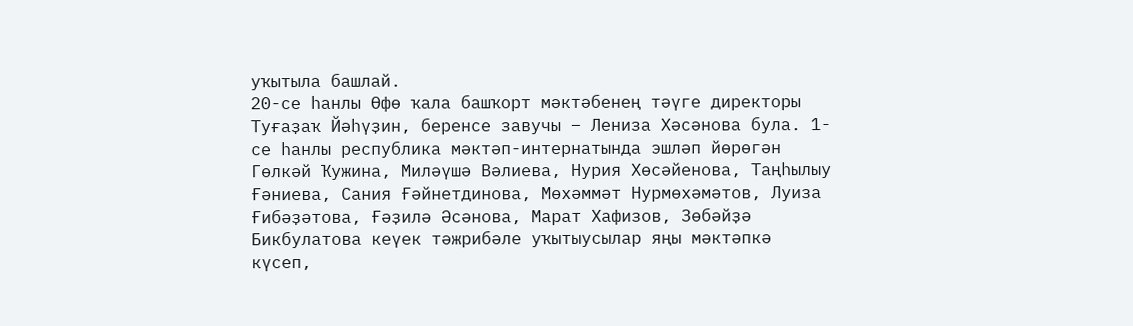уҡытыла башлай.
20-се һанлы Өфө ҡала башҡорт мәктәбенең тәүге директоры Туғаҙаҡ Йәһүҙин, беренсе завучы – Лениза Хәсәнова була. 1-се һанлы республика мәктәп-интернатында эшләп йөрөгән Гөлкәй Ҡужина, Миләүшә Вәлиева, Нурия Хөсәйенова, Таңһылыу Ғәниева, Сания Ғәйнетдинова, Мөхәммәт Нурмөхәмәтов, Луиза Ғибәҙәтова, Ғәҙилә Әсәнова, Марат Хафизов, Зөбәйҙә Бикбулатова кеүек тәжрибәле уҡытыусылар яңы мәктәпкә күсеп,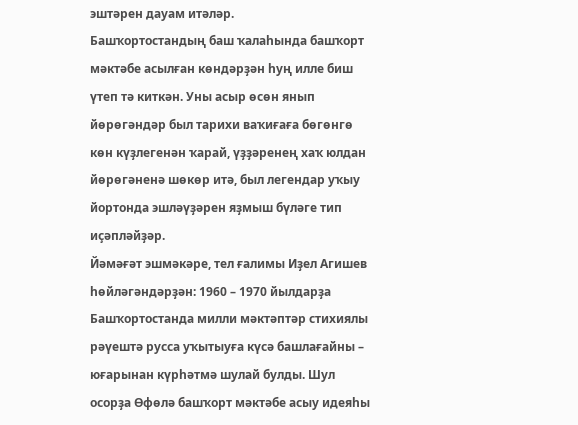эштәрен дауам итәләр.
Башҡортостандың баш ҡалаһында башҡорт мәктәбе асылған көндәрҙән һуң илле биш үтеп тә киткән. Уны асыр өсөн янып йөрөгәндәр был тарихи ваҡиғаға бөгөнгө көн күҙлегенән ҡарай, үҙҙәренең хаҡ юлдан йөрөгәненә шөкөр итә, был легендар уҡыу йортонда эшләүҙәрен яҙмыш бүләге тип иҫәпләйҙәр.
Йәмәғәт эшмәкәре, тел ғалимы Иҙел Агишев һөйләгәндәрҙән: 1960 – 1970 йылдарҙа Башҡортостанда милли мәктәптәр стихиялы рәүештә русса уҡытыуға күсә башлағайны – юғарынан күрһәтмә шулай булды. Шул осорҙа Өфөлә башҡорт мәктәбе асыу идеяһы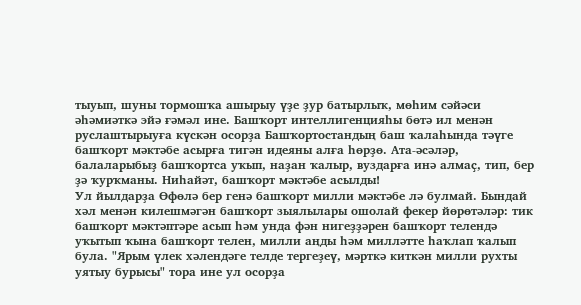тыуып, шуны тормошҡа ашырыу үҙе ҙур батырлыҡ, мөһим сәйәси әһәмиәткә эйә ғәмәл ине. Башҡорт интеллигенцияһы бөтә ил менән руслаштырыуға күскән осорҙа Башҡортостандың баш ҡалаһында тәүге башҡорт мәктәбе асырға тигән идеяны алға һөрҙө. Ата-әсәләр, балаларыбыҙ башҡортса уҡып, наҙан ҡалыр, вуздарға инә алмаҫ, тип, бер ҙә ҡурҡманы. Ниһайәт, башҡорт мәктәбе асылды!
Ул йылдарҙа Өфөлә бер генә башҡорт милли мәктәбе лә булмай. Бындай хәл менән килешмәгән башҡорт зыялылары ошолай фекер йөрөтәләр: тик башҡорт мәктәптәре асып һәм унда фән нигеҙҙәрен башҡорт телендә уҡытып ҡына башҡорт телен, милли аңды һәм милләтте һаҡлап ҡалып була. "Ярым үлек хәлендәге телде тергеҙеү, мәрткә киткән милли рухты уятыу бурысы" тора ине ул осорҙа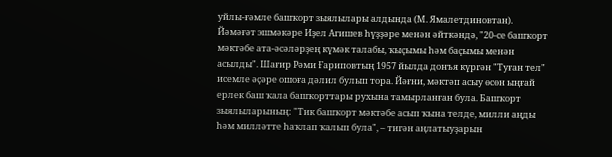уйлы-ғәмле башҡорт зыялылары алдында (М. Ямалетдиновтан). Йәмәғәт эшмәкәре Иҙел Агишев һүҙҙәре менән әйткәндә, "20-се башҡорт мәктәбе ата-әсәләрҙең күмәк талабы, ҡыҫымы һәм баҫымы менән асылды". Шағир Рәми Ғариповтың 1957 йылда донъя күргән "Туған тел" исемле әҫәре ошоға дәлил булып тора. Йәғни, мәктәп асыу өсөн ыңғай ерлек баш ҡала башҡорттары рухына тамырланған була. Башҡорт зыялыларының: "Тик башҡорт мәктәбе асып ҡына телде, милли аңды һәм милләтте һаҡлап ҡалып була", – тигән аңлатыуҙарын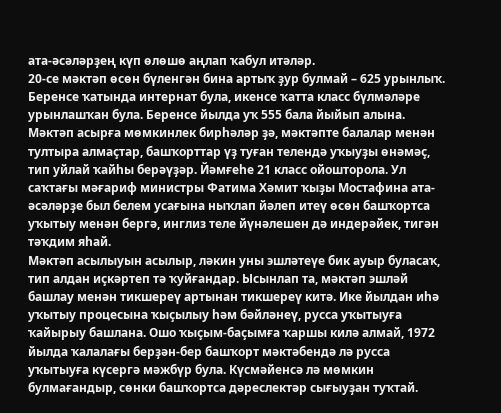ата-әсәләрҙең күп өлөшө аңлап ҡабул итәләр.
20-се мәктәп өсөн бүленгән бина артыҡ ҙур булмай – 625 урынлыҡ. Беренсе ҡатында интернат була, икенсе ҡатта класс бүлмәләре урынлашҡан була. Беренсе йылда уҡ 555 бала йыйып алына. Мәктәп асырға мөмкинлек бирһәләр ҙә, мәктәпте балалар менән тултыра алмаҫтар, башҡорттар үҙ туған телендә уҡыуҙы өнәмәҫ, тип уйлай ҡайһы берәүҙәр. Йәмғеһе 21 класс ойошторола. Ул саҡтағы мәғариф министры Фатима Хәмит ҡыҙы Мостафина ата-әсәләрҙе был белем усағына ныҡлап йәлеп итеү өсөн башҡортса уҡытыу менән бергә, инглиз теле йүнәлешен дә индерәйек, тигән тәҡдим яһай.
Мәктәп асылыуын асылыр, ләкин уны эшләтеүе бик ауыр буласаҡ, тип алдан иҫкәртеп тә ҡуйғандар. Ысынлап та, мәктәп эшләй башлау менән тикшереү артынан тикшереү китә. Ике йылдан иһә уҡытыу процесына ҡыҫылыу һәм бәйләнеү, русса уҡытыуға ҡайырыу башлана. Ошо ҡыҫым-баҫымға ҡаршы килә алмай, 1972 йылда ҡалалағы берҙән-бер башҡорт мәктәбендә лә русса уҡытыуға күсергә мәжбүр була. Күсмәйенсә лә мөмкин булмағандыр, сөнки башҡортса дәреслектәр сығыуҙан туҡтай.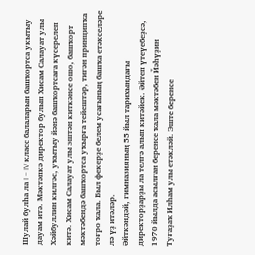Шулай булһа ла I – IV класс балаларын башҡортса укытыу дауам итә. Мәктәпкә директор булып Хисам Салауат улы Хәйбуллин килгәс, уҡытыу йәнә башҡортсаға күсерелеп китә. Хисам Салауат улы эштән киткәнсе ошо, башҡорт мәктәбендә башҡортса уҡырға тейештәр, тигән принципҡа тоғро ҡала. Был фекерҙе белем усағының башҡа етәкселәре лә үҙ итәләр.
Әйткәндәй, гимназияның 55 йыл тарихындағы директорҙарҙы ла телгә алып китәйек. Әйтеп үтеүебеҙсә, 1970 йылда асылған беренсе ҡала мәктәбен Йәһүҙин Туғаҙаҡ Илһам улы етәкләй. Эште беренсе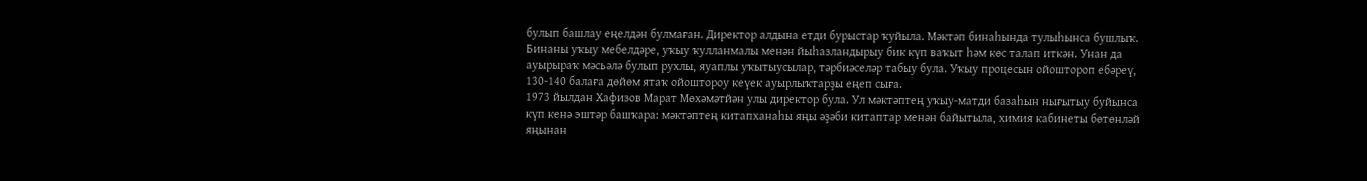булып башлау еңелдән булмаған. Директор алдына етди бурыстар ҡуйыла. Мәктәп бинаһында тулыһынса бушлыҡ. Бинаны уҡыу мебелдәре, уҡыу ҡулланмалы менән йыһазландырыу бик күп ваҡыт һәм көс талап иткән. Унан да ауырыраҡ мәсьәлә булып рухлы, яуаплы уҡытыусылар, тәрбиәселәр табыу була. Уҡыу процесын ойоштороп ебәреү, 130-140 балаға дөйөм ятаҡ ойоштороу кеүек ауырлыҡтарҙы еңеп сыға.
1973 йылдан Хафизов Марат Мөхәмәтйән улы директор була. Ул мәктәптең уҡыу-матди базаһын нығытыу буйынса күп кенә эштәр башҡара: мәктәптең китапханаһы яңы әҙәби китаптар менән байытыла, химия кабинеты бөтөнләй яңынан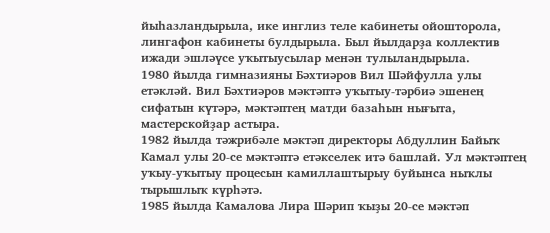йыһазландырыла, ике инглиз теле кабинеты ойошторола, лингафон кабинеты булдырыла. Был йылдарҙа коллектив ижади эшләүсе уҡытыусылар менән тулыландырыла.
1980 йылда гимназияны Бәхтиәров Вил Шәйфулла улы етәкләй. Вил Бәхтиәров мәктәптә уҡытыу-тәрбиә эшенең сифатын күтәрә, мәктәптең матди базаһын нығыта, мастерскойҙар астыра.
1982 йылда тәжрибәле мәктәп директоры Абдуллин Байыҡ Камал улы 20-се мәктәптә етәкселек итә башлай. Ул мәктәптең уҡыу-уҡытыу процесын камиллаштырыу буйынса ныҡлы тырышлыҡ күрһәтә.
1985 йылда Камалова Лира Шәрип ҡыҙы 20-се мәктәп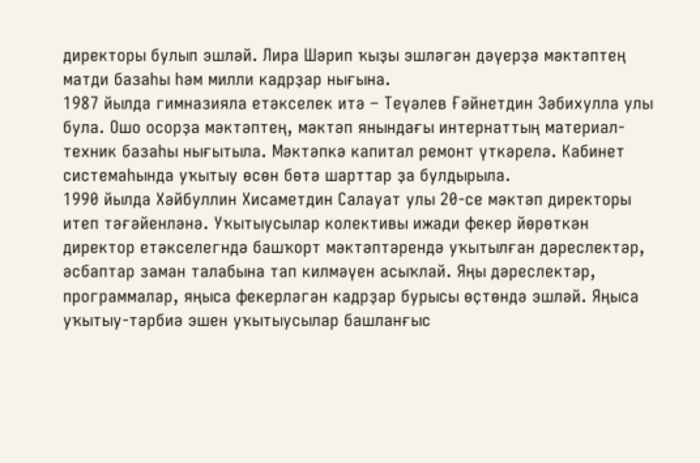директоры булып эшләй. Лира Шәрип ҡыҙы эшләгән дәүерҙә мәктәптең матди базаһы һәм милли кадрҙар нығына.
1987 йылда гимназияла етәкселек итә – Теүәлев Ғәйнетдин Зәбихулла улы була. Ошо осорҙа мәктәптең, мәктәп янындағы интернаттың материал-техник базаһы нығытыла. Мәктәпкә капитал ремонт үткәрелә. Кабинет системаһында уҡытыу өсөн бөтә шарттар ҙа булдырыла.
1990 йылда Хәйбуллин Хисаметдин Салауат улы 20-се мәктәп директоры итеп тәғәйенләнә. Уҡытыусылар колективы ижади фекер йөрөткән директор етәкселегндә башҡорт мәктәптәрендә уҡытылған дәреслектәр, әсбаптар заман талабына тап килмәүен асыҡлай. Яңы дәреслектәр, программалар, яңыса фекерләгән кадрҙар бурысы өҫтөндә эшләй. Яңыса уҡытыу-тәрбиә эшен уҡытыусылар башланғыс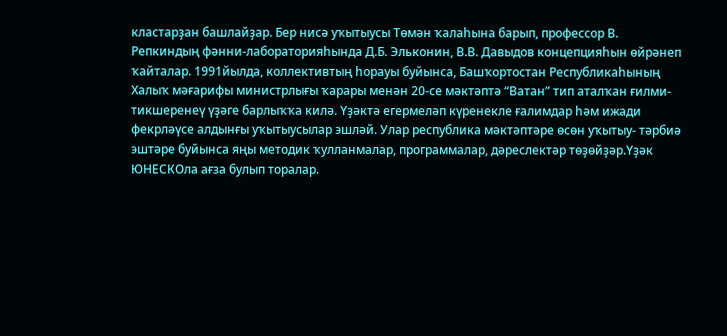кластарҙан башлайҙар. Бер нисә уҡытыусы Төмән ҡалаһына барып, профессор В. Репкиндың фәнни-лабораторияһында Д.Б. Эльконин, В.В. Давыдов концепцияһын өйрәнеп ҡайталар. 1991йылда, коллективтың һорауы буйынса, Башҡортостан Республикаһының Халыҡ мәғарифы министрлығы ҡарары менән 20-се мәктәптә “Ватан” тип аталҡан ғилми-тикшеренеү үҙәге барлыҡҡа килә. Үҙәктә егермеләп күренекле ғалимдар һәм ижади фекрләүсе алдынғы уҡытыусылар эшләй. Улар республика мәктәптәре өсөн уҡытыу- тәрбиә эштәре буйынса яңы методик ҡулланмалар, программалар, дәреслектәр төҙөйҙәр.Үҙәк ЮНЕСКОла ағза булып торалар.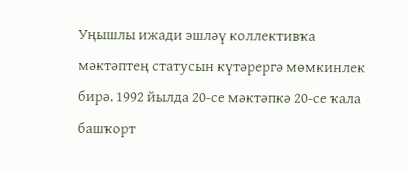Уңышлы ижади эшләү коллективҡа мәктәптең статусын күтәрергә мөмкинлек бирә. 1992 йылда 20-се мәктәпкә 20-се ҡала башҡорт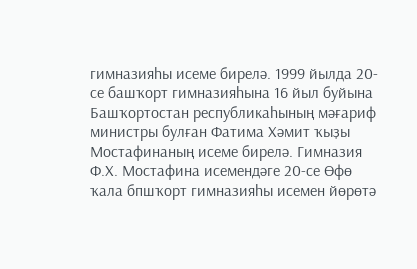гимназияһы исеме бирелә. 1999 йылда 20-се башҡорт гимназияһына 16 йыл буйына Башҡортостан республикаһының мәғариф министры булған Фатима Хәмит ҡыҙы Мостафинаның исеме бирелә. Гимназия Ф.Х. Мостафина исемендәге 20-се Өфө ҡала бпшҡорт гимназияһы исемен йөрөтә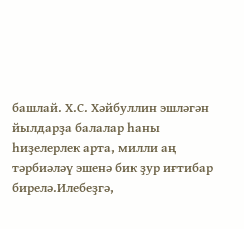башлай. Х.С. Хәйбуллин эшләгән йылдарҙа балалар һаны һиҙелерлек арта, милли аң тәрбиәләү эшенә бик ҙур иғтибар бирелә.Илебеҙгә,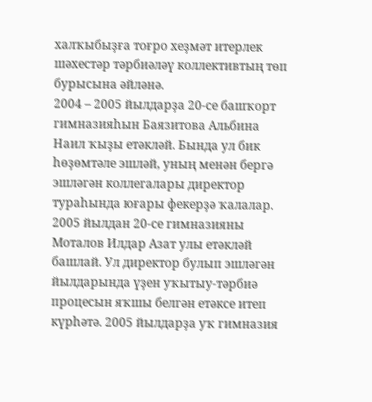халҡыбыҙға тоғро хеҙмәт итерлек шәхестәр тәрбиәләү коллективтың төп бурысына әйләнә.
2004 – 2005 йылдарҙа 20-се башҡорт гимназияһын Баязитова Альбина Наил ҡыҙы етәкләй. Бында ул бик һөҙөмтәле эшләй, уның менән бергә эшләгән коллегалары директор тураһында юғары фекерҙә ҡалалар.
2005 йылдан 20-се гимназияны Моталов Илдар Азат улы етәкләй башлай. Ул директор булып эшләгән йылдарында үҙен уҡытыу-тәрбиә процесын яҡшы белгән етәксе итеп күрһәтә. 2005 йылдарҙа уҡ гимназия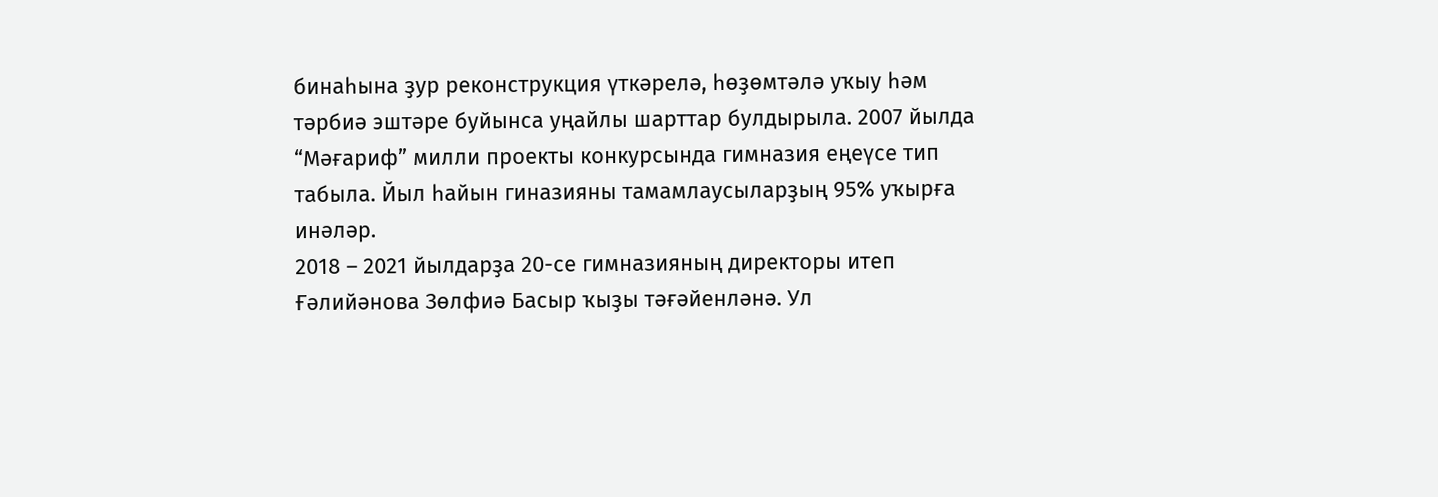бинаһына ҙур реконструкция үткәрелә, һөҙөмтәлә уҡыу һәм тәрбиә эштәре буйынса уңайлы шарттар булдырыла. 2007 йылда “Мәғариф” милли проекты конкурсында гимназия еңеүсе тип табыла. Йыл һайын гиназияны тамамлаусыларҙың 95% уҡырға инәләр.
2018 – 2021 йылдарҙа 20-се гимназияның директоры итеп Ғәлийәнова Зөлфиә Басыр ҡыҙы тәғәйенләнә. Ул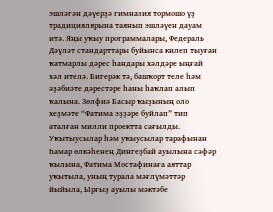эшләгән дәүерҙә гимназия тормошо үҙ традициялярына таянып эшләүен дауам итә. Яңы уҡыу программалары, Федераль Дәүләт стандарттары буйынса килеп тыуған ҡатмарлы дәрес һандары хәлдәре ыңғай хәл ителә. Бигерәк тә, башҡорт теле һәм әҙәбиәте дәрестәре һаны һаҡлап алып ҡалына. Зөлфиә Басыр ҡыҙының оло хеҙмәте “Фатима эҙҙәре буйлап” тип аталған милли проектта сағылды. Уҡытыусылар һәм уҡыусылар тарафынан Һамар өлкәһенең Дингеҙбай ауылына сәфәр ҡылына, Фатима Мостафинаға аяттар уҡытыла, уның турала мәғлүмәттәр йыйыла, Ырғыҙ ауылы мәктәбе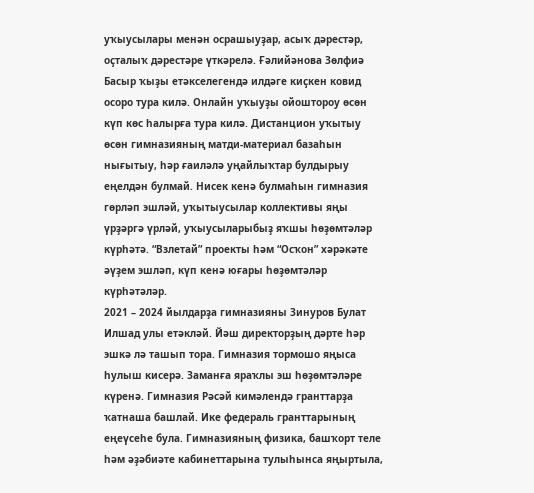уҡыусылары менән осрашыуҙар, асыҡ дәрестәр, оҫталыҡ дәрестәре үткәрелә. Ғәлийәнова Зөлфиә Басыр ҡыҙы етәкселегендә илдәге киҫкен ковид осоро тура килә. Онлайн уҡыуҙы ойоштороу өсөн күп көс һалырға тура килә. Дистанцион уҡытыу өсөн гимназияның матди-материал базаһын нығытыу, һәр ғаиләлә уңайлыҡтар булдырыу еңелдән булмай. Нисек кенә булмаһын гимназия гөрләп эшләй, уҡытыусылар коллективы яңы үрҙәргә үрләй, уҡыусыларыбыҙ яҡшы һөҙөмтәләр күрһәтә. “Взлетай” проекты һәм “Осҡон” хәрәкәте әүҙем эшләп, күп кенә юғары һөҙөмтәләр күрһәтәләр.
2021 – 2024 йылдарҙа гимназияны Зинуров Булат Илшад улы етәкләй. Йәш директорҙың дәрте һәр эшкә лә ташып тора. Гимназия тормошо яңыса һулыш кисерә. Заманға яраҡлы эш һөҙөмтәләре күренә. Гимназия Рәсәй кимәлендә гранттарҙа ҡатнаша башлай. Ике федераль гранттарының еңеүсеһе була. Гимназияның физика, башҡорт теле һәм әҙәбиәте кабинеттарына тулыһынса яңыртыла,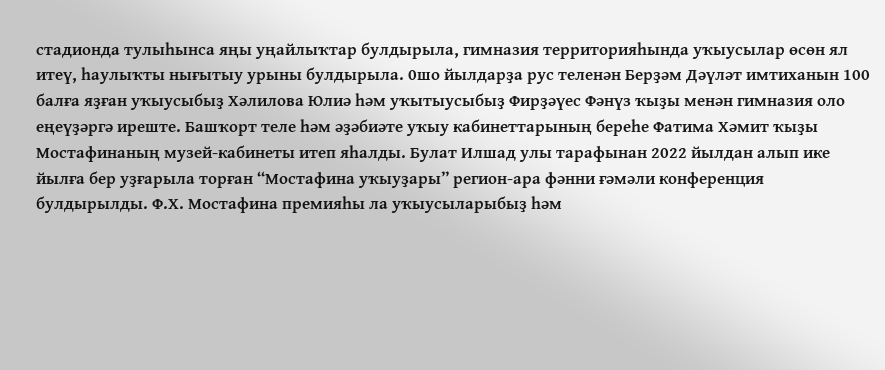стадионда тулыһынса яңы уңайлыҡтар булдырыла, гимназия территорияһында уҡыусылар өсөн ял итеү, һаулыҡты нығытыу урыны булдырыла. 0шо йылдарҙа рус теленән Берҙәм Дәүләт имтиханын 100 балға яҙған уҡыусыбыҙ Хәлилова Юлиә һәм уҡытыусыбыҙ Фирҙәүес Фәнүз ҡыҙы менән гимназия оло еңеүҙәргә иреште. Башҡорт теле һәм әҙәбиәте уҡыу кабинеттарының береһе Фатима Хәмит ҡыҙы Мостафинаның музей-кабинеты итеп яһалды. Булат Илшад улы тарафынан 2022 йылдан алып ике йылға бер уҙғарыла торған “Мостафина уҡыуҙары” регион-ара фәнни ғәмәли конференция булдырылды. Ф.Х. Мостафина премияһы ла уҡыусыларыбыҙ һәм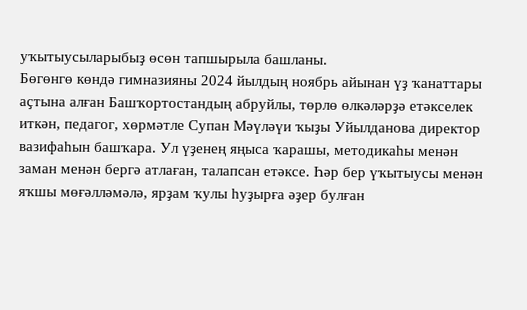уҡытыусыларыбыҙ өсөн тапшырыла башланы.
Бөгөнгө көндә гимназияны 2024 йылдың ноябрь айынан үҙ ҡанаттары аҫтына алған Башҡортостандың абруйлы, төрлө өлкәләрҙә етәкселек иткән, педагог, хөрмәтле Супан Мәүләүи ҡыҙы Уйылданова директор вазифаһын башҡара. Ул үҙенең яңыса ҡарашы, методикаһы менән заман менән бергә атлаған, талапсан етәксе. Һәр бер үҡытыусы менән яҡшы мөғәлләмәлә, ярҙам ҡулы һуҙырға әҙер булған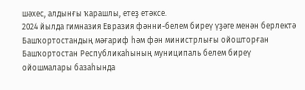шәхес, алдынғы ҡарашлы, етеҙ етәксе.
2024 йылда гимназия Евразия фәнни-белем биреү үҙәге менән берлектә Башҡортостандың мәғариф һәм фән министрлығы ойошторған Башҡортостан Республикаһының муниципаль белем биреү ойошмалары базаһында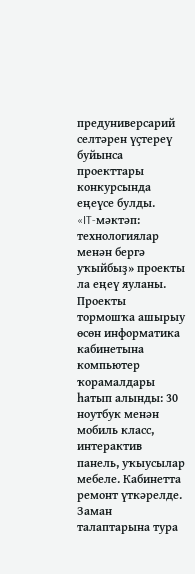предуниверсарий селтәрен үҫтереү буйынса проекттары конкурсында еңеүсе булды.
«IT-мәктәп: технологиялар менән бергә уҡыйбыҙ» проекты ла еңеү яуланы. Проекты тормошҡа ашырыу өсөн информатика кабинетына компьютер ҡорамалдары һатып алынды: 30 ноутбук менән мобиль класс, интерактив панель, уҡыусылар мебеле. Кабинетта ремонт үткәрелде. Заман талаптарына тура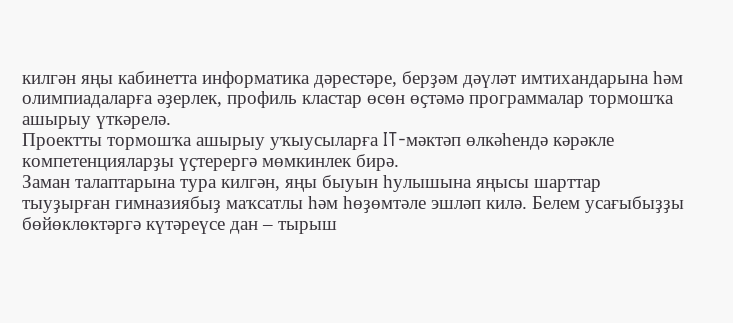килгән яңы кабинетта информатика дәрестәре, берҙәм дәүләт имтихандарына һәм олимпиадаларға әҙерлек, профиль кластар өсөн өҫтәмә программалар тормошҡа ашырыу үткәрелә.
Проектты тормошҡа ашырыу уҡыусыларға IT-мәктәп өлкәһендә кәрәкле компетенцияларҙы үҫтерергә мөмкинлек бирә.
Заман талаптарына тура килгән, яңы быуын һулышына яңысы шарттар тыуҙырған гимназиябыҙ маҡсатлы һәм һөҙөмтәле эшләп килә. Белем усағыбыҙҙы бөйөклөктәргә күтәреүсе дан – тырыш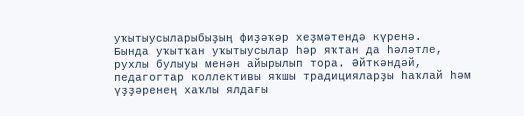уҡытыусыларыбыҙың фиҙәҡәр хеҙмәтендә күренә.
Бында уҡытҡан уҡытыусылар һәр яҡтан да һәләтле, рухлы булыуы менән айырылып тора. Әйткәндәй, педагогтар коллективы яҡшы традицияларҙы һаҡлай һәм үҙҙәренең хаҡлы ялдағы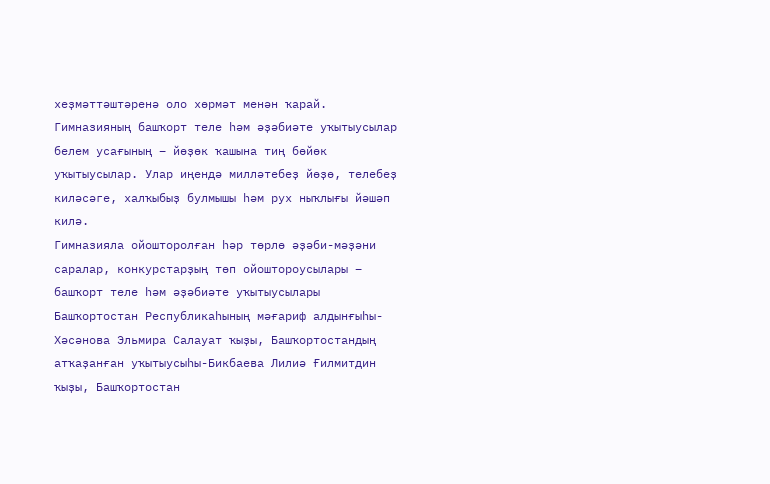хеҙмәттәштәренә оло хөрмәт менән ҡарай.
Гимназияның башҡорт теле һәм әҙәбиәте уҡытыусылар белем усағының – йөҙөк ҡашына тиң бөйөк уҡытыусылар. Улар иңендә милләтебеҙ йөҙө, телебеҙ киләсәге, халҡыбыҙ булмышы һәм рух ныҡлығы йәшәп килә.
Гимназияла ойошторолған һәр төрлө әҙәби-мәҙәни саралар, конкурстарҙың төп ойоштороусылары – башҡорт теле һәм әҙәбиәте уҡытыусылары Башҡортостан Республикаһының мәғариф алдынғыһы-Хәсәнова Эльмира Салауат ҡыҙы, Башҡортостандың атҡаҙанған уҡытыусыһы-Бикбаева Лилиә Ғилмитдин ҡыҙы, Башҡортостан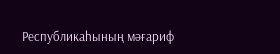Республикаһының мәғариф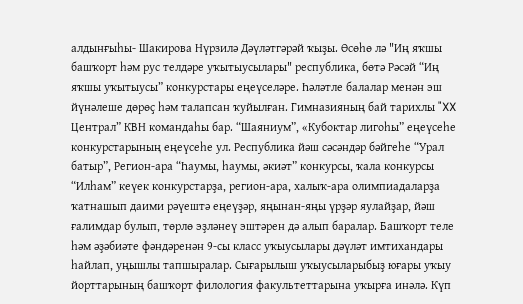алдынғыһы- Шакирова Нүрзилә Дәүләтгәрәй ҡыҙы. Өсөһө лә "Иң яҡшы башҡорт һәм рус телдәре уҡытыусылары" республика, бөтә Рәсәй “Иң яҡшы уҡытыусы” конкурстары еңеүселәре. Һәләтле балалар менән эш йүнәлеше дөрөҫ һәм талапсан ҡуйылған. Гимназияның бай тарихлы "XX Централ” КВН командаһы бар. “Шаяниум”, «Кубоктар лигоһы” еңеүсеһе конкурстарының еңеүсеһе ул. Республика йәш сәсәндәр бәйгеһе “Урал батыр”, Регион-ара “Һаумы, һаумы, әкиәт” конкурсы, ҡала конкурсы “Илһам” кеүек конкурстарҙа, регион-ара, халыҡ-ара олимпиадаларҙа ҡатнашып даими рәүештә еңеүҙәр, яңынан-яңы үрҙәр яулайҙар, йәш ғалимдар булып, төрлө эҙләнеү эштәрен дә алып баралар. Башҡорт теле һәм әҙәбиәте фәндәренән 9-сы класс уҡыусылары дәүләт имтихандары һайлап, уңышлы тапшыралар. Сығарылыш уҡыусыларыбыҙ юғары уҡыу йорттарының башҡорт филология факультеттарына уҡырға инәлә. Күп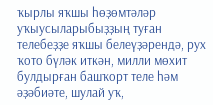ҡырлы яҡшы һөҙөмтәләр уҡыусыларыбыҙҙың туған телебеҙҙе яҡшы белеүҙәрендә, рух ҡото бүләк иткән, милли мөхит булдырған башҡорт теле һәм әҙәбиәте, шулай уҡ,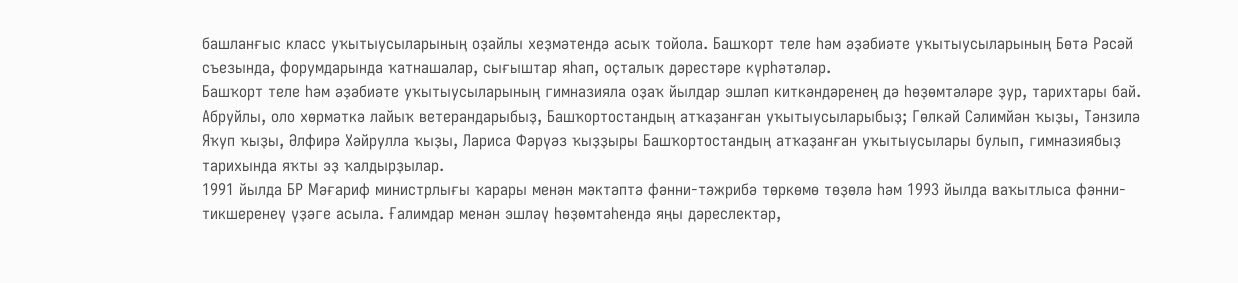башланғыс класс уҡытыусыларының оҙайлы хеҙмәтендә асыҡ тойола. Башҡорт теле һәм әҙәбиәте уҡытыусыларының Бөтә Рәсәй съезында, форумдарында ҡатнашалар, сығыштар яһап, оҫталыҡ дәрестәре күрһәтәләр.
Башҡорт теле һәм әҙәбиәте уҡытыусыларының гимназияла оҙаҡ йылдар эшләп киткәндәренең дә һөҙөмтәләре ҙур, тарихтары бай. Абруйлы, оло хөрмәткә лайыҡ ветерандарыбыҙ, Башҡортостандың атҡаҙанған уҡытыусыларыбыҙ; Гөлкәй Сәлимйән ҡыҙы, Тәнзилә Яҡуп ҡыҙы, Әлфирә Хәйрулла ҡыҙы, Лариса Фәрүәз ҡыҙҙыры Башҡортостандың атҡаҙанған уҡытыусылары булып, гимназиябыҙ тарихында яҡты эҙ ҡалдырҙылар.
1991 йылда БР Мәғариф министрлығы ҡарары менән мәктәптә фәнни-тәжрибә төркөмө төҙөлә һәм 1993 йылда ваҡытлыса фәнни-тикшеренеү үҙәге асыла. Ғалимдар менән эшләү һөҙөмтәһендә яңы дәреслектәр,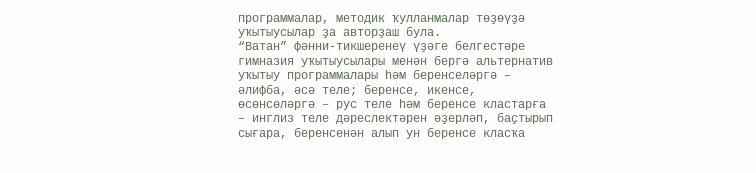программалар, методик ҡулланмалар төҙөүҙә уҡытыусылар ҙа авторҙаш була.
“Ватан” фәнни-тикшеренеү үҙәге белгестәре гимназия уҡытыусылары менән бергә альтернатив уҡытыу программалары һәм беренселәргә – әлифба, әсә теле; беренсе, икенсе, өсөнсөләргә – рус теле һәм беренсе кластарға – инглиз теле дәреслектәрен әҙерләп, баҫтырып сығара, беренсенән алып ун беренсе класҡа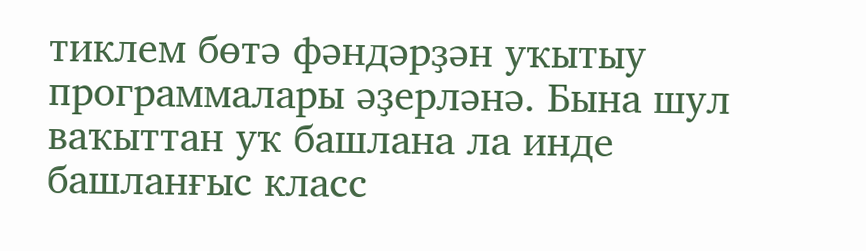тиклем бөтә фәндәрҙән уҡытыу программалары әҙерләнә. Бына шул ваҡыттан уҡ башлана ла инде башланғыс класс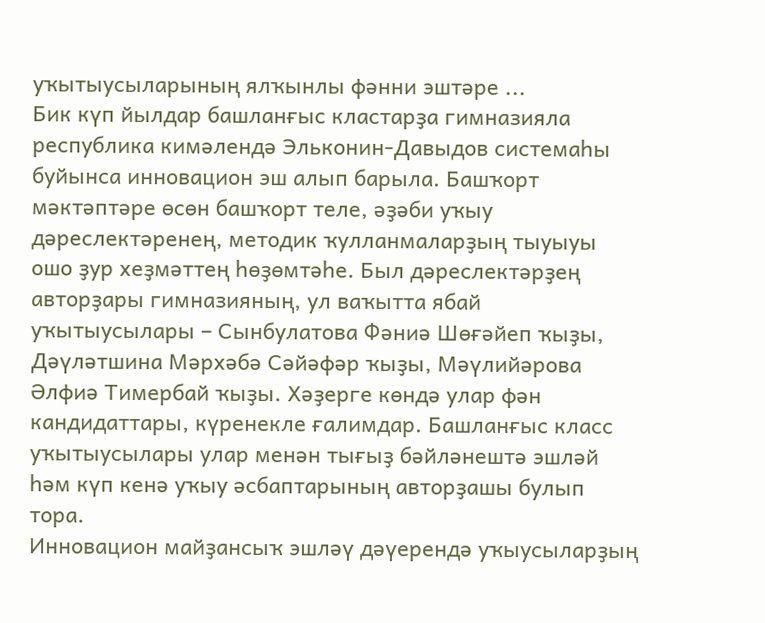уҡытыусыларының ялҡынлы фәнни эштәре ...
Бик күп йылдар башланғыс кластарҙа гимназияла республика кимәлендә Эльконин-Давыдов системаһы буйынса инновацион эш алып барыла. Башҡорт мәктәптәре өсөн башҡорт теле, әҙәби уҡыу дәреслектәренең, методик ҡулланмаларҙың тыуыуы ошо ҙур хеҙмәттең һөҙөмтәһе. Был дәреслектәрҙең авторҙары гимназияның, ул ваҡытта ябай уҡытыусылары – Сынбулатова Фәниә Шөғәйеп ҡыҙы, Дәүләтшина Мәрхәбә Сәйәфәр ҡыҙы, Мәүлийәрова Әлфиә Тимербай ҡыҙы. Хәҙерге көндә улар фән кандидаттары, күренекле ғалимдар. Башланғыс класс уҡытыусылары улар менән тығыҙ бәйләнештә эшләй һәм күп кенә уҡыу әсбаптарының авторҙашы булып тора.
Инновацион майҙансыҡ эшләү дәүерендә уҡыусыларҙың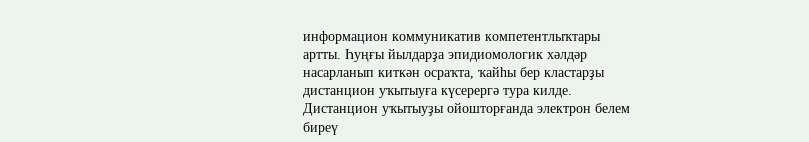информацион коммуникатив компетентлыҡтары артты. Һуңғы йылдарҙа эпидиомологик хәлдәр насарланып киткән осраҡта, ҡайһы бер кластарҙы дистанцион уҡытыуға күсерергә тура килде. Дистанцион уҡытыуҙы ойошторғанда электрон белем биреү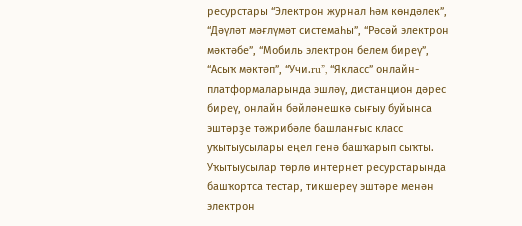ресурстары “Электрон журнал һәм көндәлек”, “Дәүләт мәғлүмәт системаһы”, “Рәсәй электрон мәктәбе”, “Мобиль электрон белем биреү”, “Асыҡ мәктәп”, “Учи.ru”, “Якласс” онлайн-платформаларында эшләү, дистанцион дәрес биреү, онлайн бәйләнешкә сығыу буйынса эштәрҙе тәжрибәле башланғыс класс уҡытыусылары еңел генә башҡарып сыҡты. Уҡытыусылар төрлө интернет ресурстарында башҡортса тестар, тикшереү эштәре менән электрон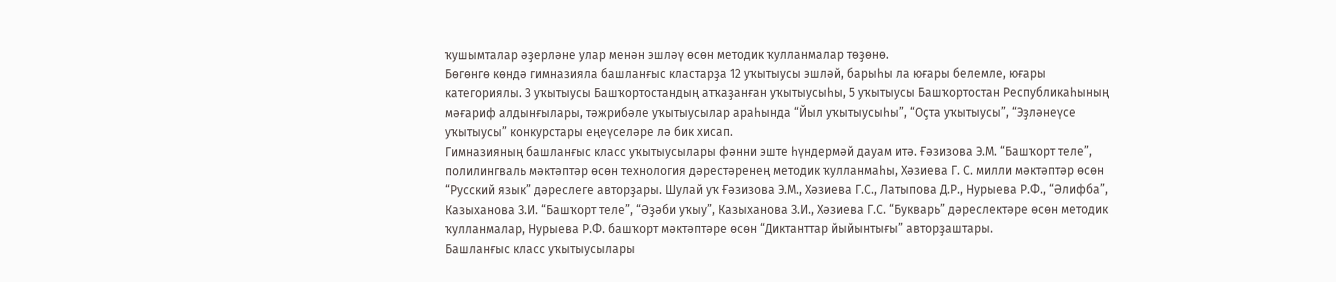ҡушымталар әҙерләне улар менән эшләү өсөн методик ҡулланмалар төҙөнө.
Бөгөнгө көндә гимназияла башланғыс кластарҙа 12 уҡытыусы эшләй, барыһы ла юғары белемле, юғары категориялы. 3 уҡытыусы Башҡортостандың атҡаҙанған уҡытыусыһы, 5 уҡытыусы Башҡортостан Республикаһының мәғариф алдынғылары, тәжрибәле уҡытыусылар араһында “Йыл уҡытыусыһы”, “Оҫта уҡытыусы”, “Эҙләнеүсе уҡытыусы” конкурстары еңеүселәре лә бик хисап.
Гимназияның башланғыс класс уҡытыусылары фәнни эште һүндермәй дауам итә. Ғәзизова Э.М. “Башҡорт теле”, полилингваль мәктәптәр өсөн технология дәрестәренең методик ҡулланмаһы, Хәзиева Г. С. милли мәктәптәр өсөн “Русский язык” дәреслеге авторҙары. Шулай уҡ Ғәзизова Э.М., Хәзиева Г.С., Латыпова Д.Р., Нурыева Р.Ф., “Әлифба”, Казыханова З.И. “Башҡорт теле”, “Әҙәби уҡыу”, Казыханова З.И., Хәзиева Г.С. “Букварь” дәреслектәре өсөн методик ҡулланмалар, Нурыева Р.Ф. башҡорт мәктәптәре өсөн “Диктанттар йыйынтығы” авторҙаштары.
Башланғыс класс уҡытыусылары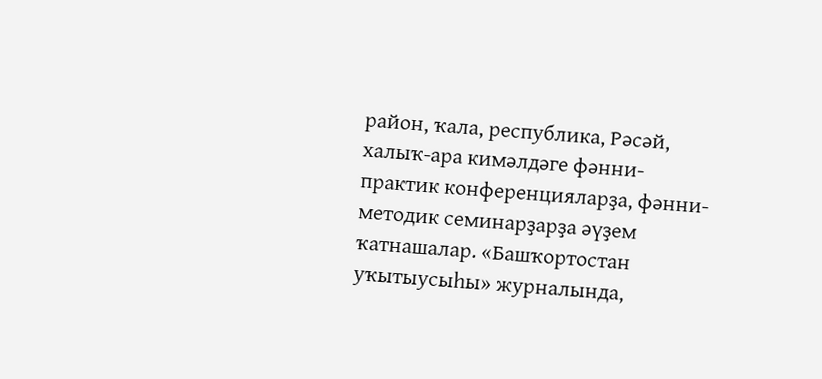район, ҡала, республика, Рәсәй, халыҡ-ара кимәлдәге фәнни-практик конференцияларҙа, фәнни-методик семинарҙарҙа әүҙем ҡатнашалар. «Башҡортостан уҡытыусыһы» журналында,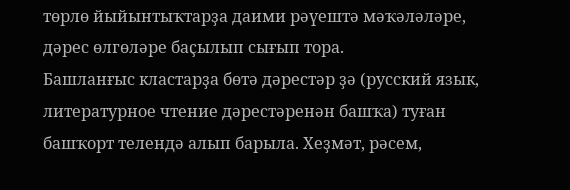төрлө йыйынтыҡтарҙа даими рәүештә мәҡәләләре, дәрес өлгөләре баҫылып сығып тора.
Башланғыс кластарҙа бөтә дәрестәр ҙә (русский язык, литературное чтение дәрестәренән башҡа) туған башҡорт телендә алып барыла. Хеҙмәт, рәсем,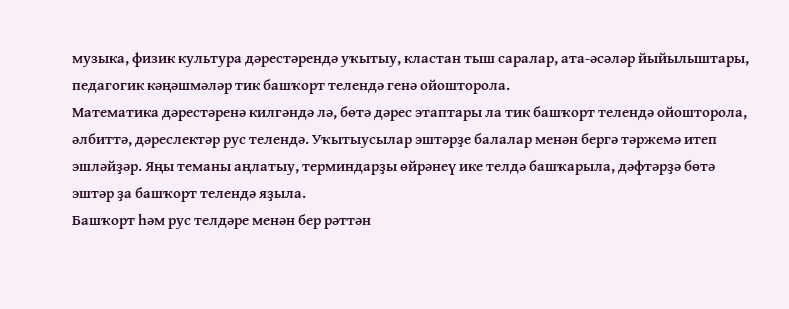музыка, физик культура дәрестәрендә уҡытыу, кластан тыш саралар, ата-әсәләр йыйылыштары, педагогик кәңәшмәләр тик башҡорт телендә генә ойошторола.
Математика дәрестәренә килгәндә лә, бөтә дәрес этаптары ла тик башҡорт телендә ойошторола, әлбиттә, дәреслектәр рус телендә. Уҡытыусылар эштәрҙе балалар менән бергә тәржемә итеп эшләйҙәр. Яңы теманы аңлатыу, терминдарҙы өйрәнеү ике телдә башҡарыла, дәфтәрҙә бөтә эштәр ҙа башҡорт телендә яҙыла.
Башҡорт һәм рус телдәре менән бер рәттән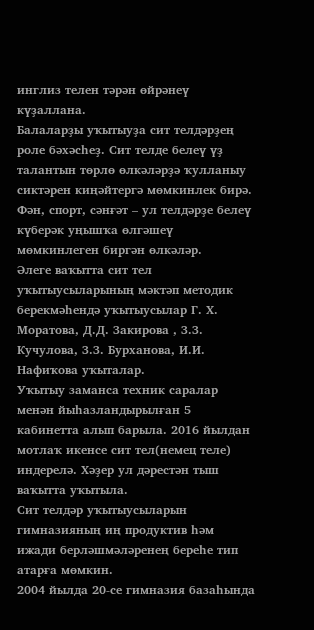инглиз телен тәрән өйрәнеү күҙаллана.
Балаларҙы уҡытыуҙа сит телдәрҙең роле бәхәсһеҙ. Сит телде белеү үҙ талантын төрлө өлкәләрҙә ҡулланыу сиктәрен киңәйтергә мөмкинлек бирә. Фән, спорт, сәнғәт – ул телдәрҙе белеү күберәк уңышҡа өлгәшеү мөмкинлеген биргән өлкәләр.
Әлеге ваҡытта сит тел уҡытыусыларының мәктәп методик берекмәһендә уҡытыусылар Г. Х. Моратова, Д.Д. Закирова , З.З. Кучулова, З.З. Бурханова, И.И. Нафиҡова уҡыталар.
Уҡытыу заманса техник саралар менән йыһазландырылған 5 кабинетта алып барыла. 2016 йылдан мотлаҡ икенсе сит тел(немец теле) индерелә. Хәҙер ул дәрестән тыш ваҡытта уҡытыла.
Сит телдәр уҡытыусыларын гимназияның иң продуктив һәм ижади берләшмәләренең береһе тип атарға мөмкин.
2004 йылда 20-се гимназия базаһында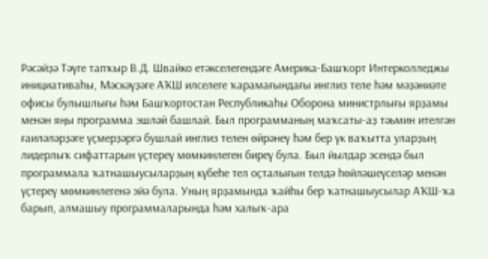Рәсәйҙә Тәүге тапҡыр В.Д. Швайко етәкселегендәге Америка-Башҡорт Интерколледжы инициативаһы, Мәскәүҙәге АҠШ илселеге ҡарамағындағы инглиз теле һәм мәҙәниәте офисы булышлығы һәм Башҡортостан Республикаһы Оборона министрлығы ярҙамы менән яңы программа эшләй башлай. Был программаның маҡсаты-аҙ тәьмин ителгән ғаиләләрҙәге үҫмерҙәргә бушлай инглиз телен өйрәнеү һәм бер үк ваҡытта уларҙың лидерлыҡ сифаттарын үҫтереү мөмкинлеген биреү була. Был йылдар эсендә был программала ҡатнашыусыларҙың күбеһе тел оҫталығын телдә һөйләшеүселәр менән үҫтереү мөмкинлегенә эйә була. Уның ярҙамында ҡайһы бер ҡатнашыусылар АҠШ-ҡа барып, алмашыу программаларында һәм халыҡ-ара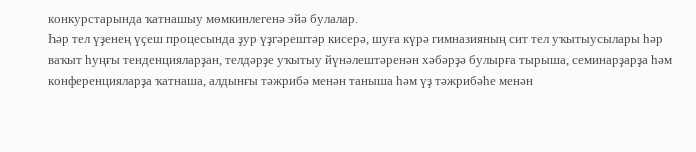конкурстарында ҡатнашыу мөмкинлегенә эйә булалар.
Һәр тел үҙенең үҫеш процесында ҙур үҙгәрештәр кисерә, шуға күрә гимназияның сит тел уҡытыусылары һәр ваҡыт һуңғы тенденцияларҙан, телдәрҙе уҡытыу йүнәлештәренән хәбәрҙә булырға тырыша, семинарҙарҙа һәм конференцияларҙа ҡатнаша, алдынғы тәжрибә менән таныша һәм үҙ тәжрибәһе менән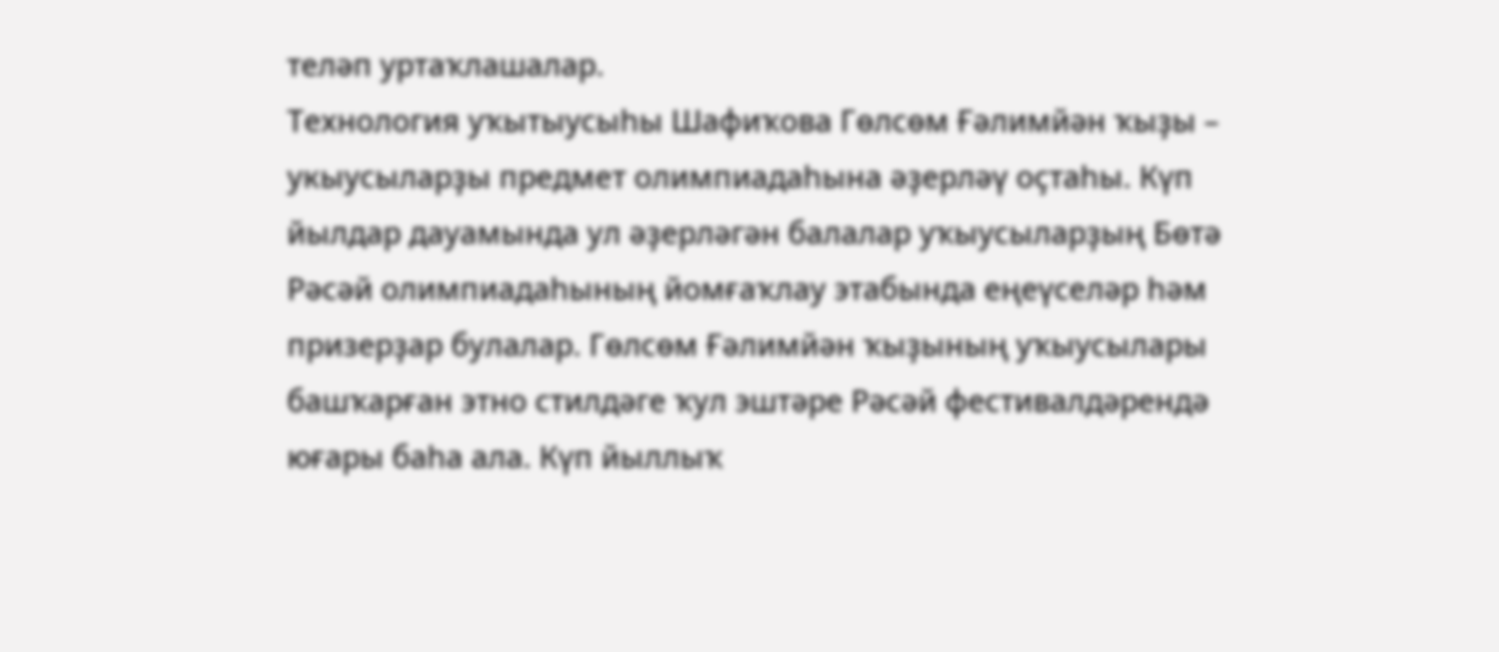теләп уртаҡлашалар.
Технология уҡытыусыһы Шафиҡова Гөлсөм Ғәлимйән ҡыҙы – укыусыларҙы предмет олимпиадаһына әҙерләү оҫтаһы. Күп йылдар дауамында ул әҙерләгән балалар уҡыусыларҙың Бөтә Рәсәй олимпиадаһының йомғаҡлау этабында еңеүселәр һәм призерҙар булалар. Гөлсөм Ғәлимйән ҡыҙының уҡыусылары башҡарған этно стилдәге ҡул эштәре Рәсәй фестивалдәрендә юғары баһа ала. Күп йыллыҡ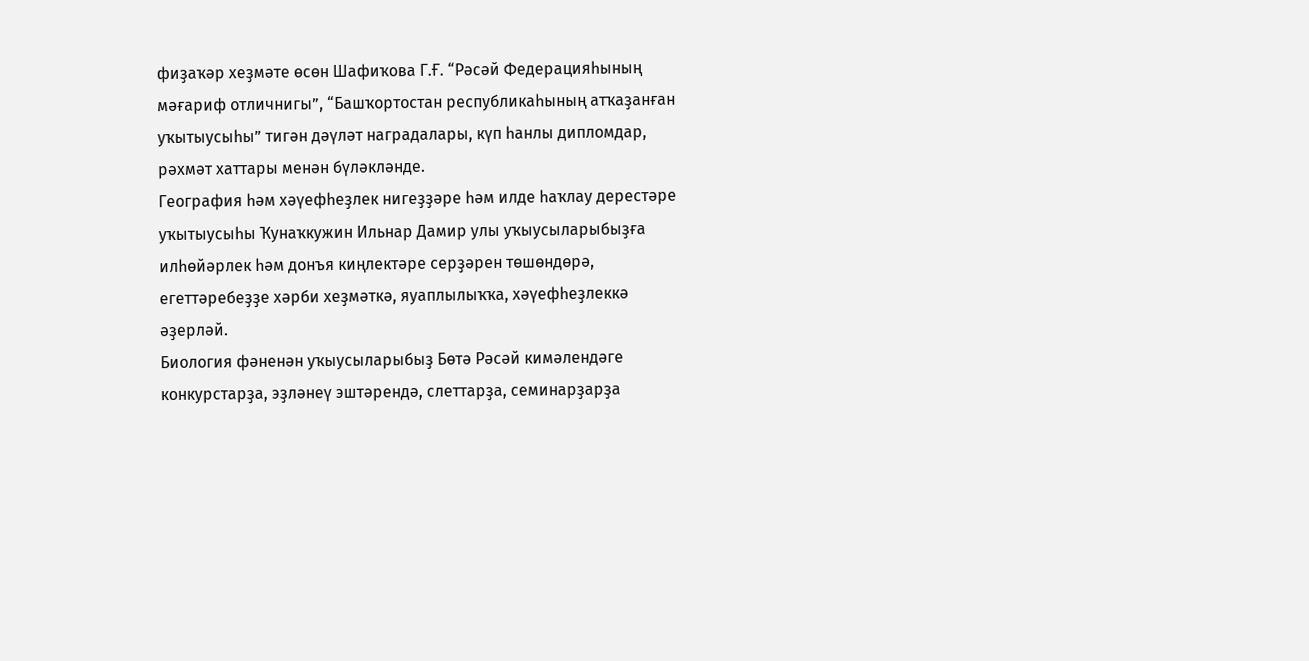фиҙаҡәр хеҙмәте өсөн Шафиҡова Г.Ғ. “Рәсәй Федерацияһының мәғариф отличнигы”, “Башҡортостан республикаһының атҡаҙанған уҡытыусыһы” тигән дәүләт наградалары, күп һанлы дипломдар, рәхмәт хаттары менән бүләкләнде.
География һәм хәүефһеҙлек нигеҙҙәре һәм илде һаҡлау дерестәре уҡытыусыһы Ҡунаҡкужин Ильнар Дамир улы уҡыусыларыбыҙға илһөйәрлек һәм донъя киңлектәре серҙәрен төшөндөрә, егеттәребеҙҙе хәрби хеҙмәткә, яуаплылыҡҡа, хәүефһеҙлеккә әҙерләй.
Биология фәненән уҡыусыларыбыҙ Бөтә Рәсәй кимәлендәге конкурстарҙа, эҙләнеү эштәрендә, слеттарҙа, семинарҙарҙа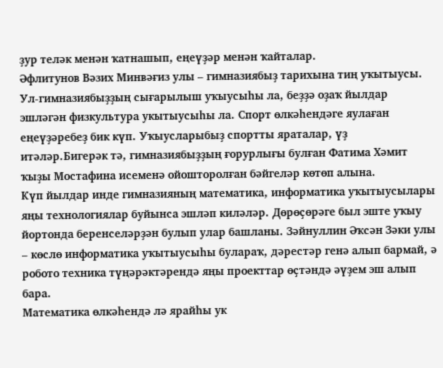ҙур теләк менән ҡатнашып, еңеүҙәр менән ҡайталар.
Әфлитунов Вәзих Минвәғиз улы – гимназиябыҙ тарихына тиң уҡытыусы. Ул-гимназиябыҙҙың сығарылыш уҡыусыһы ла, беҙҙә оҙаҡ йылдар эшләгән физкультура укытыусыһы ла. Спорт өлкәһендәге яулаған еңеүҙәребеҙ бик күп. Уҡыусларыбыҙ спортты яраталар, үҙ итәләр.Бигерәк тә, гимназиябыҙҙың ғорурлығы булған Фатима Хәмит ҡыҙы Мостафина исеменә ойошторолған бәйгеләр көтөп алына.
Күп йылдар инде гимназияның математика, информатика уҡытыусылары яңы технологиялар буйынса эшләп киләләр. Дөрөҫөрәге был эште уҡыу йортонда беренселәрҙән булып улар башланы. Зәйнуллин Әҡсән Зәки улы – көслө информатика уҡытыусыһы булараҡ, дәрестәр генә алып бармай, ә робото техника түңәрәктәрендә яңы проекттар өҫтәндә әүҙем эш алып бара.
Математика өлкәһендә лә ярайһы ук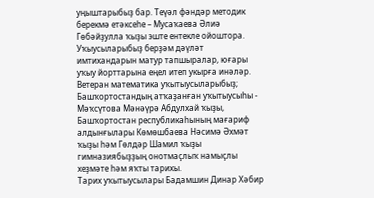уңыштарыбыҙ бар. Теүәл фәндәр методик берекмә етәксеһе – Мусаҡаева Әлиә Гөбәйҙулла ҡыҙы эште ентекле ойоштора. Уҡыусыларыбыҙ берҙәм дәүләт имтихандарын матур тапшыралар, юғары уҡыу йорттарына еңел итеп укырға инәләр. Ветеран математика уҡытыусыларыбыҙ; Башҡортостандың атҡаҙанған уҡытыусыһы - Мәҡсүтова Мәнәүрә Абдулхай ҡыҙы, Башҡортостан республикаһының мағариф алдынғылары Көмөшбаева Нәсимә Әхмәт ҡыҙы һәм Гөлдәр Шамил ҡыҙы гимназиябыҙҙың онотмаҫлыҡ намыҫлы хеҙмәте һәм яҡты тарихы.
Тарих уҡытыусылары Бадамшин Динар Хәбир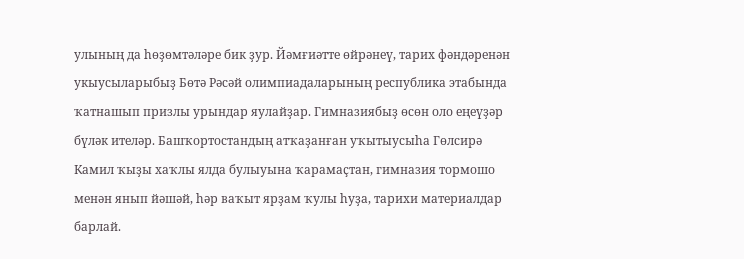улының да һөҙөмтәләре бик ҙур. Йәмғиәтте өйрәнеү, тарих фәндәренән укыусыларыбыҙ Бөтә Рәсәй олимпиадаларының республика этабында ҡатнашып призлы урындар яулайҙар. Гимназиябыҙ өсөн оло еңеүҙәр бүләк ителәр. Башҡортостандың атҡаҙанған уҡытыусыһа Гөлсирә Камил ҡыҙы хаҡлы ялда булыуына ҡарамаҫтан, гимназия тормошо менән янып йәшәй, һәр ваҡыт ярҙам ҡулы һуҙа, тарихи материалдар барлай.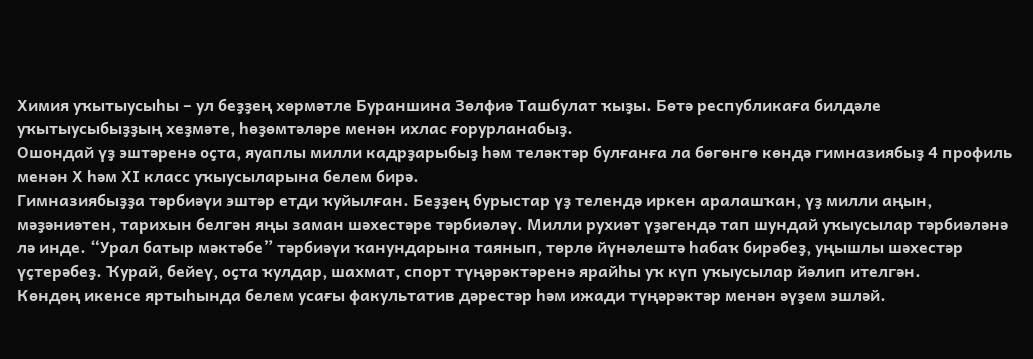Химия уҡытыусыһы – ул беҙҙең хөрмәтле Бураншина Зөлфиә Ташбулат ҡыҙы. Бөтә республикаға билдәле уҡытыусыбыҙҙың хеҙмәте, һөҙөмтәләре менән ихлас ғорурланабыҙ.
Ошондай үҙ эштәренә оҫта, яуаплы милли кадрҙарыбыҙ һәм теләктәр булғанға ла бөгөнгө көндә гимназиябыҙ 4 профиль менән Х һәм ХI класс уҡыусыларына белем бирә.
Гимназиябыҙҙа тәрбиәүи эштәр етди ҡуйылған. Беҙҙең бурыстар үҙ телендә иркен аралашҡан, үҙ милли аңын, мәҙәниәтен, тарихын белгән яңы заман шәхестәре тәрбиәләү. Милли рухиәт үҙәгендә тап шундай уҡыусылар тәрбиәләнә лә инде. “Урал батыр мәктәбе” тәрбиәүи ҡанундарына таянып, төрлө йүнәлештә һабаҡ бирәбеҙ, уңышлы шәхестәр үҫтерәбеҙ. Ҡурай, бейеү, оҫта ҡулдар, шахмат, спорт түңәрәктәренә ярайһы уҡ күп уҡыусылар йәлип ителгән.
Көндөң икенсе яртыһында белем усағы факультатив дәрестәр һәм ижади түңәрәктәр менән әүҙем эшләй.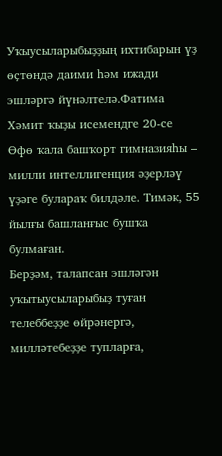Уҡыусыларыбыҙҙың ихтибарын үҙ өҫтөндә даими һәм ижади эшләргә йүнәлтелә.Фатима Хәмит ҡыҙы исемендге 20-се Өфө ҡала башҡорт гимназияһы – милли интеллигенция әҙерләү үҙәге булараҡ билдәле. Тимәк, 55 йылғы башланғыс бушҡа булмаған.
Берҙәм, талапсан эшләгән уҡытыусыларыбыҙ туған телеббеҙҙе өйрәнергә, милләтебеҙҙе тупларға,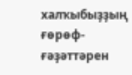халҡыбыҙҙың ғөрөф-ғәҙәттәрен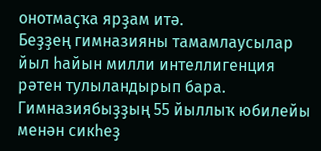онотмаҫҡа ярҙам итә.
Беҙҙең гимназияны тамамлаусылар йыл һайын милли интеллигенция рәтен тулыландырып бара. Гимназиябыҙҙың 55 йыллыҡ юбилейы менән сикһеҙ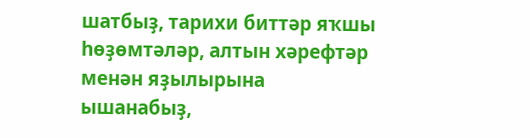шатбыҙ, тарихи биттәр яҡшы һөҙөмтәләр, алтын хәрефтәр менән яҙылырына ышанабыҙ,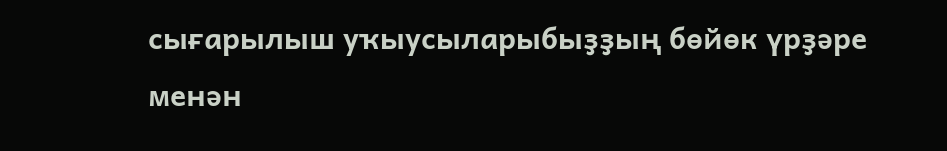сығарылыш уҡыусыларыбыҙҙың бөйөк үрҙәре менән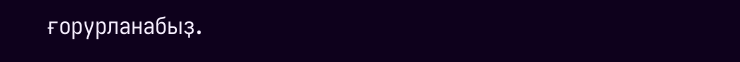ғорурланабыҙ.